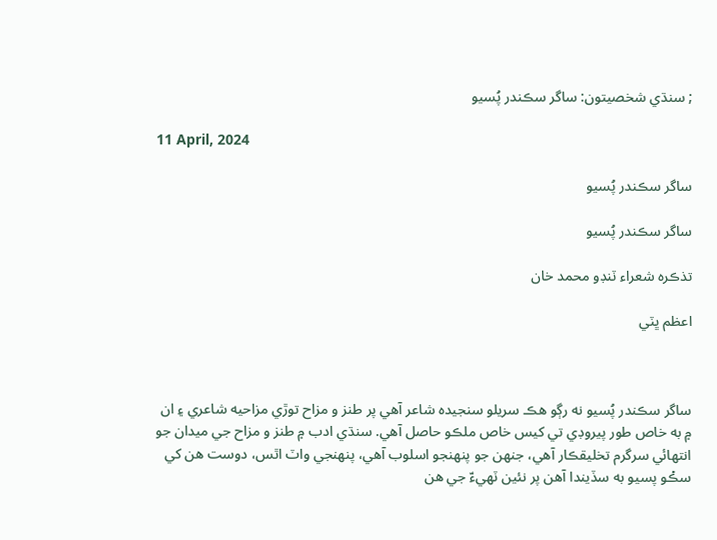; سنڌي شخصيتون: ساگر سڪندر پُسيو

11 April, 2024

ساگر سڪندر پُسيو

ساگر سڪندر پُسيو

تذڪره شعراء ٽنڊو محمد خان

اعظم ڀٽي



ساگر سڪندر پُسيو نه رڳو هڪ سريلو سنجيده شاعر آهي پر طنز و مزاح توڙي مزاحيه شاعري ۽ ان ۾ به خاص طور پيروڊي تي کيس خاص ملڪو حاصل آهي. سنڌي ادب ۾ طنز و مزاح جي ميدان جو انتهائي سرگرم تخليقڪار آهي، جنهن جو پنهنجو اسلوب آهي، پنهنجي واٽ اٿس، دوست هن کي سڪۡو پسيو به سڏيندا آهن پر نئين ٽهيءّ جي هن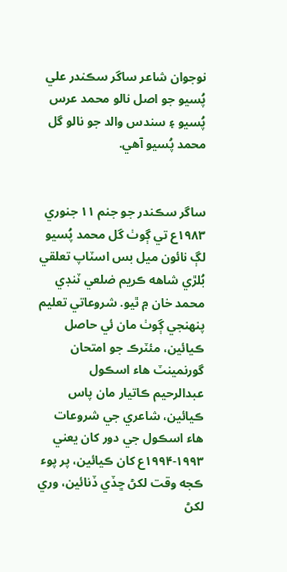نوجوان شاعر ساگر سڪندر علي پُسيو جو اصل نالو محمد عرس پُسيو ۽ سندس والد جو نالو گل محمد پُسيو آهي.


ساگر سڪندر جو جنم ۱۱ جنوري ۱۹۸۳ع تي ڳوٺ گل محمد پُسيو لڳ نائون ميل بس اسٽاپ تعلقي بُلڙي شاهه ڪريم ضلعي ٽنڊي محمد خان ۾ ٿيو. شروعاتي تعليم پنهنجي ڳوٺ مان ئي حاصل ڪيائين، مئٽرڪ جو امتحان گورنمينٽ هاء اسڪول عبدالرحيم ڪاتيار مان پاس ڪيائين، شاعري جي شروعات هاء اسڪول جي دور کان يعني ۱۹۹۳-۱۹۹۴ع کان ڪيائين، پر پوء ڪجه وقت لکڻ ڇڏي ڏنائين، وري لکڻ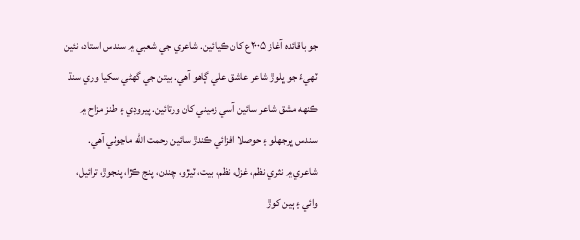جو باقائده آغاز ۲۰۰۵ع کان ڪيائين. شاعري جي شعبي ۾ سندس استاد، نئين ٽهيءّ جو ڀلوڙ شاعر عاشق علي ڳاهو آهي. بيتن جي گهڻي سکيا وري سنڌ ڪنهه مشق شاعر سائين آسي زميني کان ورتائين. پيروڊي ۽ طنز مزاح ۾ سندس ڀرجهلو ۽ حوصلا افزائي ڪندڙ سائين رحمت الله ماڃوٺي آھي. شاعري ۾ نثري نظم، غزل، نظم، بيت، ٽيڙو، چندن، پنج ڪڙا، پنجوڙ، ترائيل، وائي ۽ ٻين کوڙ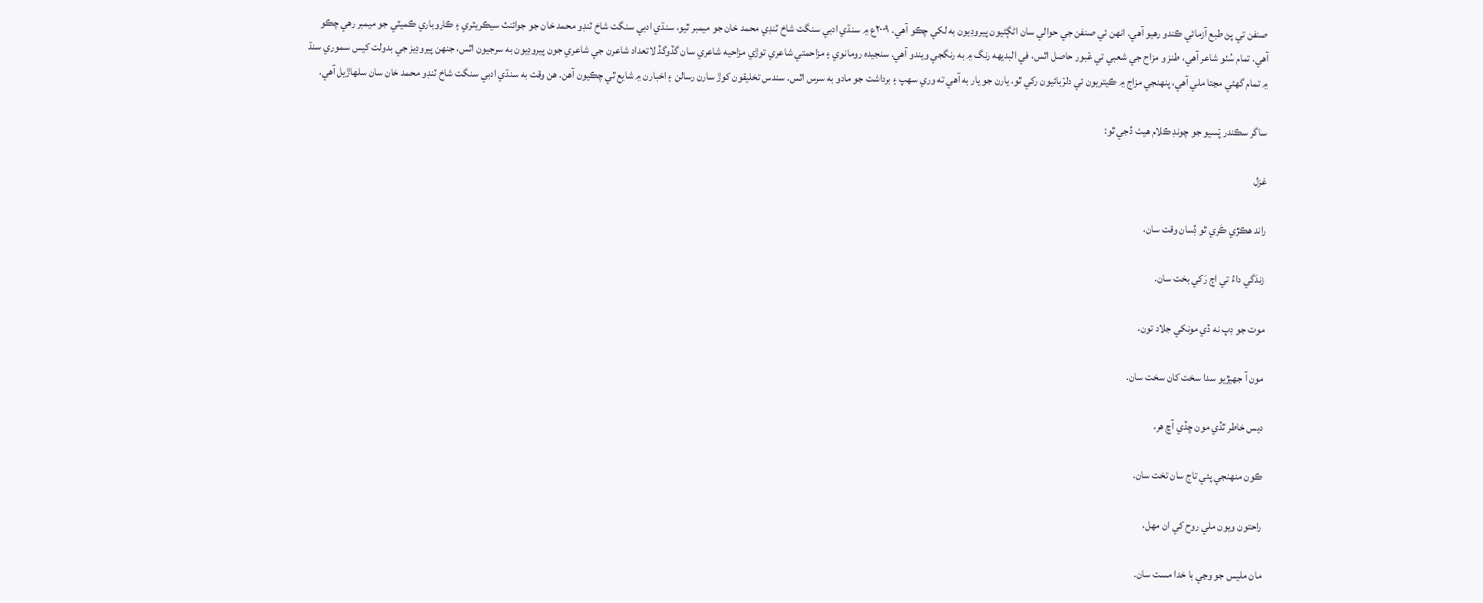صنفن تي پڻ طبع آزمائي ڪندو رهيو آھي. انهن ئي صنفن جي حوالي سان اڻڳڻيون پيروڊيون به لکي چڪو آهي. ۲۰۰۹ع ۾ سنڌي ادبي سنگت شاخ ٽنڊي محمد خان جو ميمبر ٿيو، سنڌي ادبي سنگت شاخ ٽنڊو محمد خان جو جوائنٽ سيڪريٽري ۽ ڪاروباري ڪميٽي جو ميمبر رهي چڪو آهي. تمام سُٺو شاعر آهي، طنز و مزاح جي شعبي تي عۡبور حاصل اٿس، في البديهه رنگ ۾ به رنگجي ويندو آهي. سنجيده رومانوي ۽ مزاحمتي شاعري توڙي مزاحيه شاعري سان گڏوگڏ لاتعداد شاعرن جي شاعري جون پيروڊيون به سرجيون اٿس، جنهن پيروڊيز جي بدولت کيس سموري سنڌ ۾ تمام گهڻي مڃتا ملي آهي، پنهنجي مزاج ۾ ڪيتريون ئي دلرۡبائيون رکي ٿو. يارن جو يار به آهي ته وري سهپ ۽ برداشت جو مادو به سرس اٿس. سندس تخليقون کوڙ سارن رسالن ۽ اخبارن ۾ شايع ٿي چڪيون آهن. هن وقت به سنڌي ادبي سنگت شاخ ٽنڊو محمد خان سان سلهاڙيل آهي.

ساگر سڪندر پۡسيو جو چونڊ ڪلام هيٺ ڏجي ٿو:

غزل

راند ھڪڙي ڪَري ٿو ڏِسان وقت سان،

زندَگي داءُ تي اڄ رَکي بخت سان.

موت جو ڊپ نه ڏي مونکي جلاد تون،

مون آ جھيڙيو سدا سخت کان سخت سان.

ديس خاطر ٿڏي مون ڇڏي آڇ ھر،

ڪون منھنجي پئي تاج سان تخت سان.

راحتون ويون ملي روح کي ان مھل،

مان مليس جو وڃي با خدا مست سان.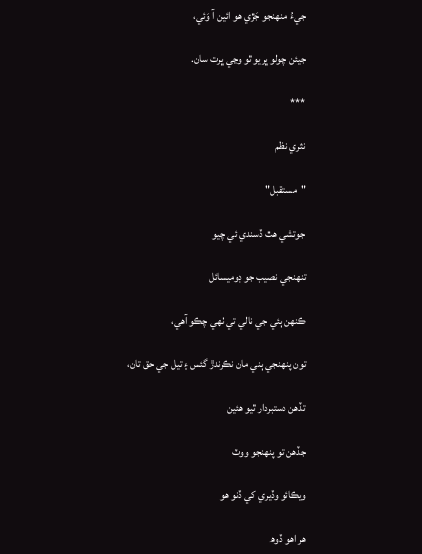جيءُ منھنجو جَڙي ھو ائين آ وَئي،

جيئن چولو ڀريو ٿو وڃي ڀرت سان.

***

نثري نظم

"مستقبل"

جوتشي هٿ ڏسندي ئي چيو

تنهنجي نصيب جو ڊوميسائل

ڪنهن ٻئي جي نالي تي ٺھي چڪو آھي،

تون پنهنجي ٻني مان نڪرندڙ گئس ۽ تيل جي حق تان،

تڏهن دستبردار ٿيو هئين

جڏهن تو پنهنجو ووٽ

ويڪائو وڏيري کي ڏنو هو

هر اهو ڏوھ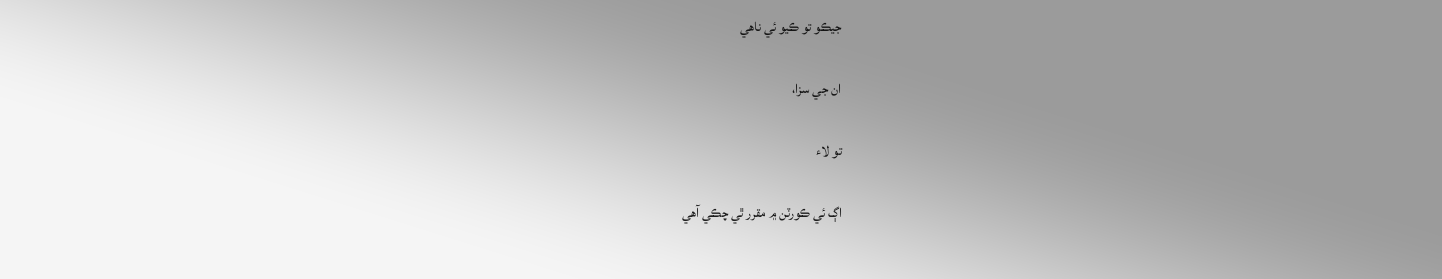جيڪو تو ڪيو ئي ناهي

ان جي سزا،

تو لاء

اڳ ئي ڪورٽن ۾ مقرر ٿي چڪي آھي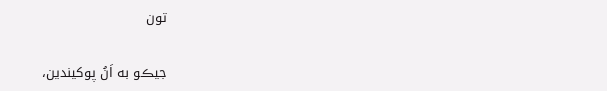تون

جيڪو به اَنُ پوکيندين،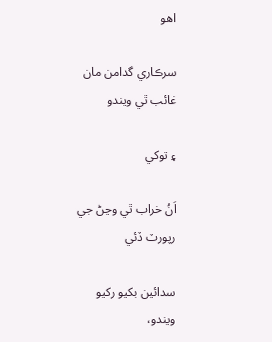اهو

سرڪاري گدامن مان غائب ٿي ويندو

۽ توکي

اَنُ خراب ٿي وڃڻ جي رپورٽ ڏئي

سدائين بکيو رکيو ويندو،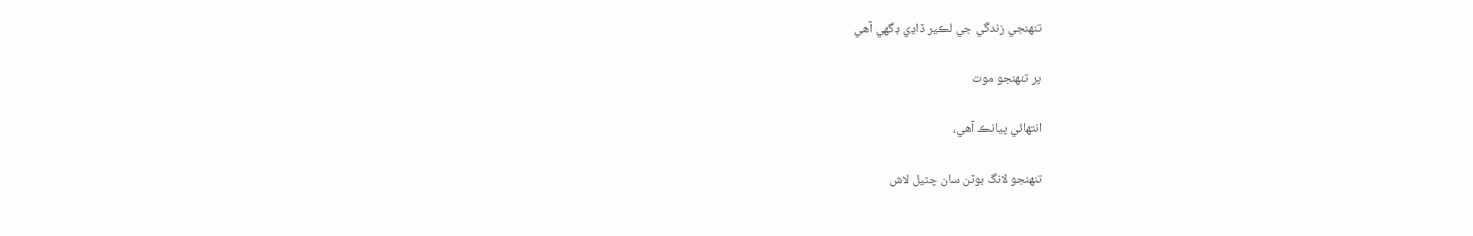تنهنجي زندگي جي لڪير ڏاڍي ڊگھي آھي

پر تنهنجو موت

انتهائي ڀيانڪ آھي،

تنهنجو لانگ بوٽن سان چٿيل لاش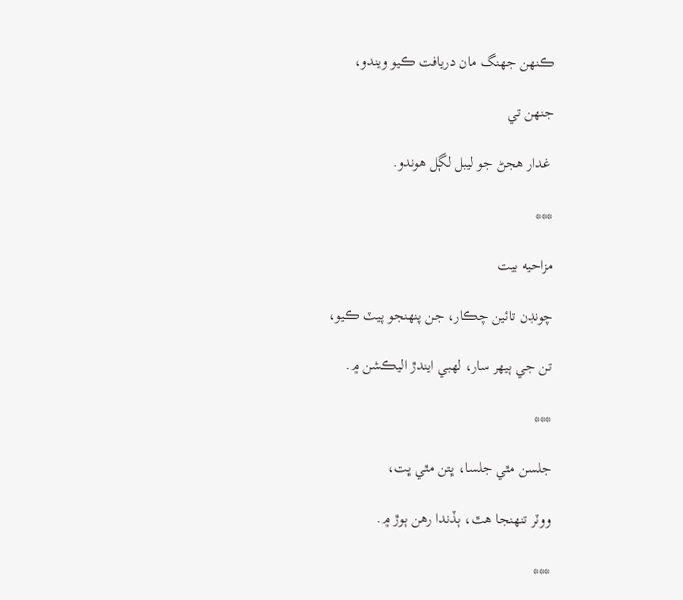ڪنهن جھنگ مان دريافت ڪيو ويندو،

جنهن تي

 غدار هجڻ جو ليبل لڳل هوندو.

***

مزاحيه بيت

چونڊن تائين چڪار، جن پنھنجو پيٽ ڪيو،

تن جي ٻيھر سار، لھبي ايندڙ اليڪشن ۾.

***

جلسن مٿي جلسا، ڀتن مٿي ڀت،

ووٽر تنھنجا ھٿ، ٻڏندا رھن ٻوڙ ۾.

***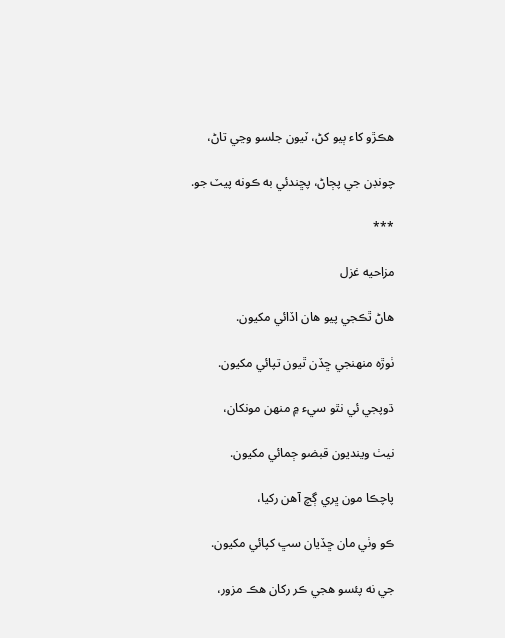هڪڙو کاء ٻيو کڻ، ٽيون جلسو وڃي تاڻ،

چونڊن جي پڄاڻ، پڇندئي به ڪونه پيٽ جو.

***

مزاحيه غزل

ھاڻ ٿڪجي پيو ھان اڏائي مکيون.

ٺوڙه منھنجي ڇڏن ٿيون تپائي مکيون.

ڌوپجي ئي نٿو سيء ۾ منھن مونکان،

نيٺ وينديون قبضو ڄمائي مکيون.

پاچڪا مون ڀري ڳچ آھن رکيا،

ڪو وٺي مان ڇڏيان سڀ کپائي مکيون.

جي نه پئسو ھجي ڪر رکان ھڪ مزور،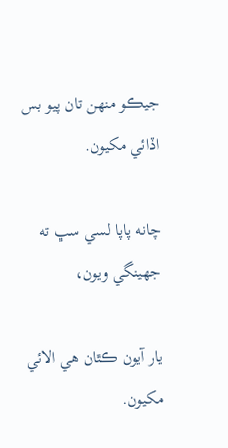جيڪو منھن تان پيو بس اڏائي مکيون.

چانه پاپا لسي سڀ ته جھينگي ويون،

يار آيون ڪٿان ھي الائي مکيون.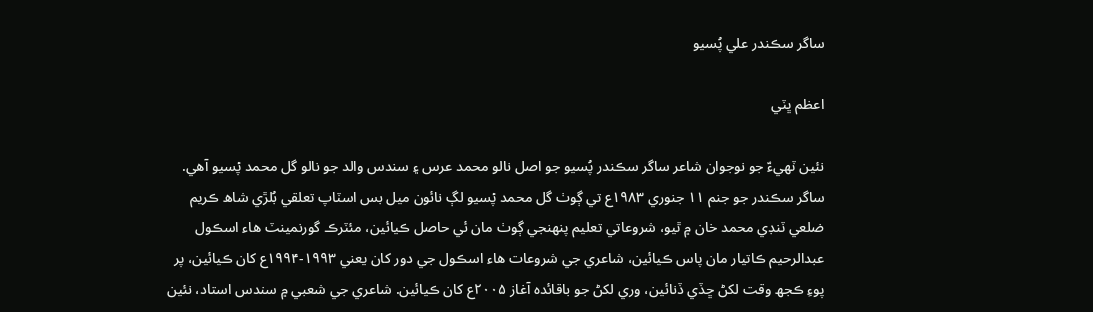ساگر سڪندر علي پُسيو

اعظم ڀٽي

نئين ٽهيءّ جو نوجوان شاعر ساگر سڪندر پُسيو جو اصل نالو محمد عرس ۽ سندس والد جو نالو گل محمد پۡسيو آهي. ساگر سڪندر جو جنم ۱۱ جنوري ۱۹۸۳ع تي ڳوٺ گل محمد پۡسيو لڳ نائون ميل بس اسٽاپ تعلقي بُلڙي شاھ ڪريم ضلعي ٽنڊي محمد خان ۾ ٿيو، شروعاتي تعليم پنهنجي ڳوٺ مان ئي حاصل ڪيائين، مئٽرڪ گورنمينٽ هاء اسڪول عبدالرحيم ڪاتيار مان پاس ڪيائين، شاعري جي شروعات هاء اسڪول جي دور کان يعني ۱۹۹۳-۱۹۹۴ع کان ڪيائين، پر پوءِ ڪجھ وقت لکڻ ڇڏي ڏنائين، وري لکڻ جو باقائده آغاز ۲۰۰۵ع کان ڪيائين. شاعري جي شعبي ۾ سندس استاد، نئين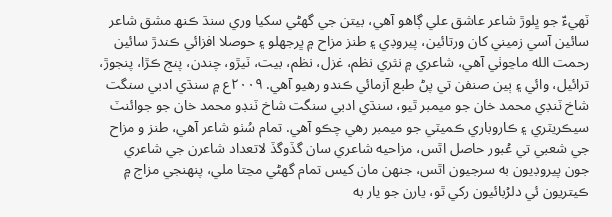ٽهيءّ جو ڀلوڙ شاعر عاشق علي ڳاهو آهي، بيتن جي گهڻي سکيا وري سنڌ ڪنھ مشق شاعر سائين آسي زميني کان ورتائين، پيروڊي ۽ طنز مزاح ۾ ڀرجهلو ۽ حوصلا افزائي ڪندڙ سائين رحمت الله ماڃوٺي آھي، شاعري ۾ نثري نظم، غزل، نظم، بيت، ٽيڙو، چندن، پنج ڪڙا، پنجوڙ، ترائيل، وائي ۽ ٻين صنفن تي پڻ طبع آزمائي ڪندو رهيو آھي. ۲۰۰۹ع ۾ سنڌي ادبي سنگت شاخ ٽنڊي محمد خان جو ميمبر ٿيو، سنڌي ادبي سنگت شاخ ٽنڊو محمد خان جو جوائنٽ سيڪريٽري ۽ ڪاروباري ڪميٽي جو ميمبر رهي چڪو آهي. تمام سُٺو شاعر آهي، طنز و مزاح جي شعبي تي عۡبور حاصل اٿس، مزاحيه شاعري سان گڏوگڏ لاتعداد شاعرن جي شاعري جون پيروڊيون به سرجيون اٿس، جنهن مان کيس تمام گهڻي مڃتا ملي، پنهنجي مزاج ۾ ڪيتريون ئي دلرۡبائيون رکي ٿو، يارن جو يار به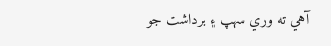آهي ته وري سهپ ۽ برداشت جو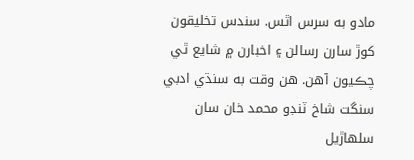مادو به سرس اٿس. سندس تخليقون کوڙ سارن رسالن ۽ اخبارن ۾ شايع ٿي چڪيون آهن. هن وقت به سنڌي ادبي سنگت شاخ ٽنڊو محمد خان سان سلهاڙيل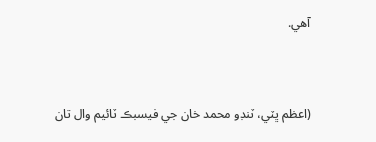آهي.



(اعظم ڀٽي، ٽنڊو محمد خان جي فيسبڪ ٽائيم وال تان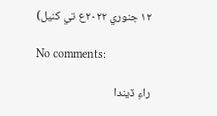۱۲ جنوري ۲۰۲۲ع تي کنيل)

No comments:

راءِ ڏيندا